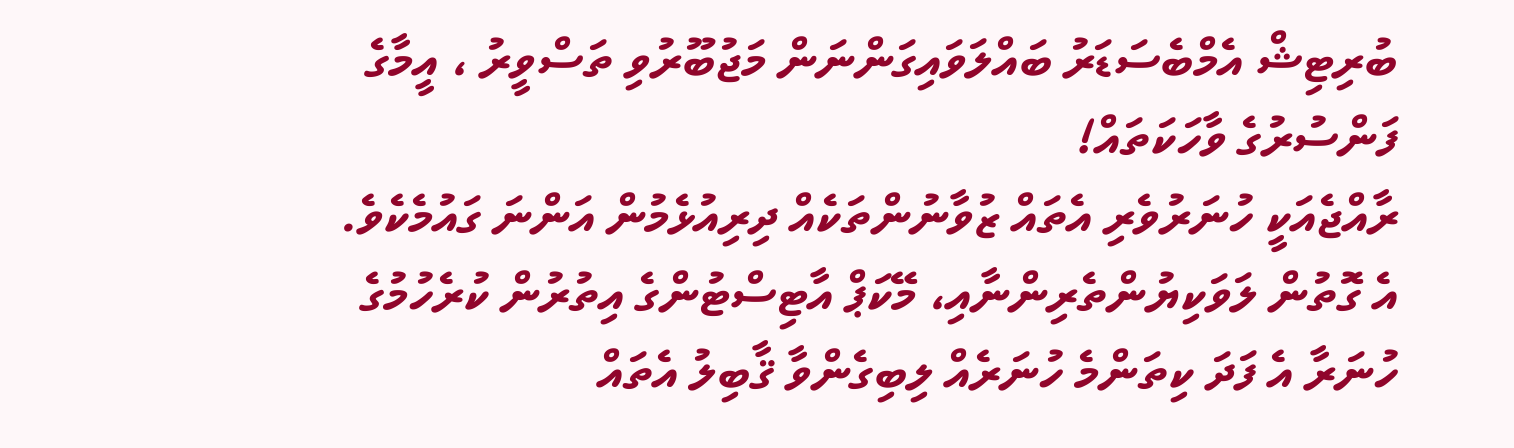ބުރިޓިޝް އެމްބެސަޑަރު ބައްލަވައިގަންނަން މަޖުބޫރުވި ތަސްވީރު ، އީމާގެ ފަންސުރުގެ ވާހަކަތައް!
ރާއްޖެއަކީ ހުނަރުވެރި އެތައް ޒުވާނުންތަކެއް ދިރިއުޅެމުން އަންނަ ގައުމެކެވެ. އެ ގޮތުން ލަވަކިޔުންތެރިންނާއި، މޭކަޕް އާޓިސްޓުންގެ އިތުރުން ކުރެހުމުގެ ހުނަރާ އެ ފަދަ ކިތަންމެ ހުނަރެއް ލިބިގެންވާ ޤާބިލު އެތައް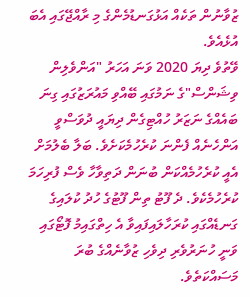ޒުވާނުން ތަކެއް އަޅުގަނޑުމެންގެ މި ރާއްޖޭގައި އެބަ އުޅެއެވެ.
ވޭތުވެ ދިޔަ 2020 ވަނަ އަހަރު "އަންވެލިން ވިޝަންސް"ގެ ނަމުގައި ބޭއްވި މައުރަޒުގައި ގިނަ ބައެއްގެ ނަޒަރު ހުއްޓިގެން ދިޔައީ ދުވަސްވީ އަންހެނެއް ފެންނަ ކުރެހުމެކަށެވެ. ބަލާ ބެލުމަށް އެއީ ކުރެހުމެއްކަން ބުނަން ދަތިވާހާ ވެސް ފުރިހަމަ ކުރެހުމެކެވެ. ދެ ފޫޓު ތިން ފޫޓުގެ ހުދު ކުލައިގެ ގަނޑެއްގައި ކުރަހާލައިފައިވާ އެ ހިތްގައިމު ފޮޓޯގައި ވަނީ ހުނަރުވެރި ދިވެހި ޒުވާނެއްގެ ބުރަ މަސައްކަތެވެ.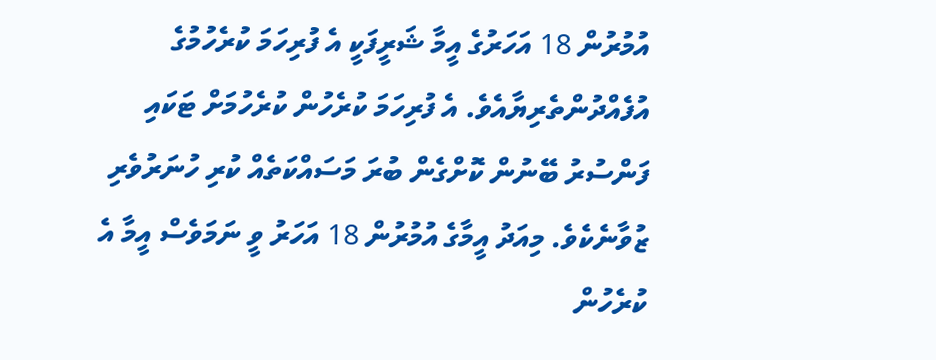އުމުރުން 18 އަހަރުގެ އީމާ ޝަރީފަކީ އެ ފުރިހަމަ ކުރެހުމުގެ އުފެއްދުންތެރިޔާއެވެ. އެ ފުރިހަމަ ކުރެހުން ކުރެހުމަށް ޓަކައި ފަންސުރު ބޭނުން ކޮށްގެން ބުރަ މަސައްކަތެއް ކުރި ހުނަރުވެރި ޒުވާނެކެވެ. މިއަދު އީމާގެ އުމުރުން 18 އަހަރު ވީ ނަމަވެސް އީމާ އެ ކުރެހުން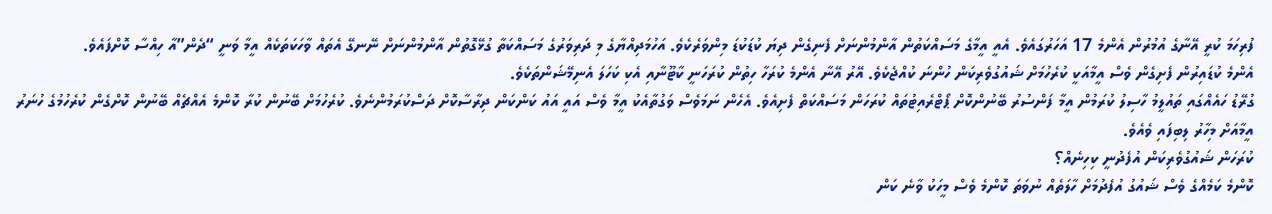ފުރިހަމަ ކުރީ އޭނާގެ އުމުރުން އެންމެ 17 އަހަރުގައެވެ. އެއީ އީމާގެ މަސައްކަތުން އާންމުންނަށް ފެނިގެން ދިޔަ ކުޑަކުޑަ މިންވަރެކެވެ. އަހުމަދިއްޔާގެ މި ދަރިވަރުގެ މަސައްކަތާ ގުޅޭގޮތުން އާންމުންނަށް ނޭނގޭ އެތައް ވާހަކަތަކެއް އީމާ ވަނީ “ދެން”އާ ހިއްސާ ކޮށްފައެވެ.
އެންމެ ކުޑައިރުން ފެށިގެން ވެސް އީމާއަކީ ކުރެހުމަށް ޝައުގުވެރިކަން ހުންނަ ކުއްޖެކެވެ. އޭރު އޭނާ އެންމެ ކުރަހާ ހިތުން ކުރަހަނީ ކާޓޫނާއި އެކި ކަހަލަ އެނިމޭޝަންތަކެވެ.
ގުރޭޑު ހައެއްގައި ތައުލީމު ހާސިލު ކުރަމުން އީމާ ފަންސުރު ބޭނުންކޮށް ޕޯޓްރެއިޓުތައް ކުރަހަން މަސައްކަތް ފެށިއެވެ. އެހެން ނަމަވެސް ވަގުތާއެކު އީމާ ވެސް އައީ އައު ކަންކަން ދިރާސާކޮށް ދަސްކުރަމުންނެވެ. ކުރެހުމަށް ބޭނުން ކުރާ ކޮންމެ އެއްޗެއް ބޭނުން ކޮށްގެން ކުރެހުމުގެ ހުނަރު އީމާއަށް މިހާރު ލިބިފައި ވެއެވެ.
ކުރަހަން ޝައުގުވެރިކަން އުފެދުނީ ކިހިނެއް؟
ކޮންމެ ކަމެއްގެ ވެސް ޝައުގު އުފެދުމަށް ހާލަތެއް ނުވަތަ ކޮންމެ ވެސް މީހަކު ވާނެ ކަން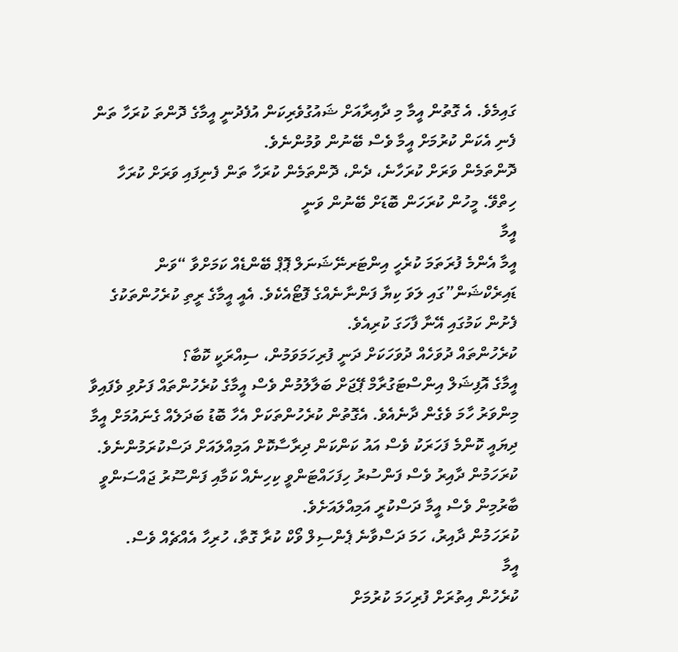ގައިމެވެ. އެ ގޮތުން އީމާ މި ދާއިރާއަށް ޝައުގުވެރިކަން އުފެދުނީ އީމާގެ ދޮންތަ ކުރަހާ ތަން ފެނި އެކަން ކުރުމަށް އީމާ ވެސް ބޭނުން ވުމުންނެވެ.
ދޮންތަމެން ވަރަށް ކުރަހާނެ، ދެން، ދޮންތަމެން ކުރަހާ ތަން ފެނިފައި ވަރަށް ކުރަހާ ހިތްވޭ. މީހުން ކުރަހަން ބޮޑަށް ބޭނުން ވަނީ
އީމާ
އީމާ އެންމެ ފުރަތަމަ ކުރެހީ އިންޓަރނޭޝަނަލް ޕޮޕް ބޭންޑެއް ކަމަށްވާ “ވަން ޑައިރެކްޝަން”ގައި ލަވަ ކިޔާ ފަންނާނެއްގެ ފޮޓޯއެކެވެ. އެއީ އީމާގެ ރީތި ކުރެހުންތަކުގެ ފެށުން ކަމުގައި އޭނާ ފާހަގަ ކުރިއެވެ.
ކުރެހުންތައް ދުވަހެއް ދުވަހަކަށް ދަނީ ފުރިހަމަވަމުން، ސިއްރަކީ ކޮބާ؟
އީމާގެ އޮފިޝަލް އިންސްޓަގުރާމް ޕޭޖަށް ބަލާލުމުން ވެސް އީމާގެ ކުރެހުންތައް ފަށުވި ވެފައިވާ މިންވަރު ހާމަ ވެގެން ދާނެއެވެ. އެގޮތުން ކުރެހުންތަކަށް އެހާ ބޮޑު ބަދަލެއް ގެނައުމަށް އީމާ ދިޔައީ ކޮންމެ ފަހަރަކު ވެސް އައު ކަންކަން ދިރާސާކޮށް އަމިއްލައަށް ދަސްކުރަމުންނެވެ. ކުރަހަމުން ދާއިރު ވެސް ފަންސުރު ހިފަހައްޓަންވީ ކިހިނެއް ކަމާއި ފަންސޫރު ޖައްސަންވީ ބާރުމިން ވެސް އީމާ ދަސްކުރީ އަމިއްލައަށެވެ.
ކުރަހަމުން ދާއިރު، ހަމަ ދަސްވާނެ ޕެންސިލް ވޯކް ކުރާ ގޮތާ، ހުރިހާ އެއްޗެއް ވެސް.
އީމާ
ކުރެހުން އިތުރަށް ފުރިހަމަ ކުރުމަށް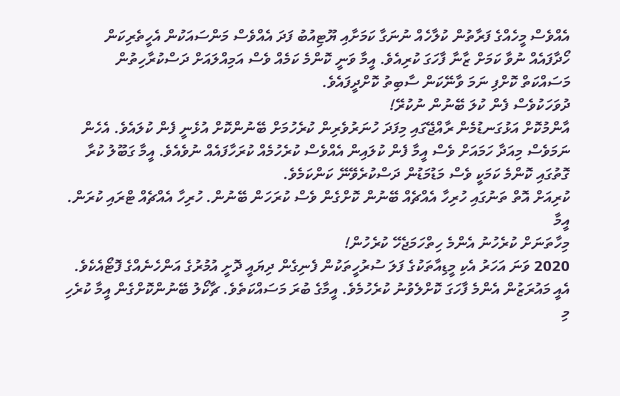އެއްވެސް މީހެއްގެ ފަރާތުން ކުލާހެއް ނުނަގާ ކަމަށާއި ޔޫޓިއުބު ފަދަ އެއްވެސް މަންސައަކުން އެހީތެރިކަން ހޯދާފައެއް ނުވާ ކަމަށް ޒާނާ ފާހަގަ ކުރިއެވެ. އީމާ ވަނީ ކޮންމެ ކަމެއް ވެސް އަމިއްލައަށް ދަސްކުރާހިތުން މަސައްކަތް ކޮށްފި ނަމަ ވާނޭކަން ސާބިތު ކޮށްދީފައެވެ.
ދުވަހަކުވެސް ފެން ކުލަ ބޭނުން ނުކުރޭ!
އާންމުކޮށް އަޅުގަނޑުމެން ރާއްޖޭގައި މިފަދަ ހުނަރުވެރިން ކުރެހުމަށް ބޭނުންކޮށް އުޅެނީ ފެން ކުލައެވެ. އެހެން ނަމަވެސް މިއަދާ ހަމައަށް ވެސް އީމާ ފެން ކުލައިން އެއްވެސް ކުރެހުމެއް ކުރަހާފައެއް ނުވެއެވެ. އީމާ ގަބޫލު ކުރާ ގޮތުގައި ކޮންމެ ކަމަކީ ވެސް މަޑުމަޑުން ދަސްކުރެވޭނޭ ކަންކަމެވެ.
ކުރިއަށް އޮތް ތަނުގައި ހުރިހާ އެއްޗެއް ބޭނުން ކޮށްގެން ވެސް ކުރަހަން ބޭނުން. ހުރިހާ އެއްޗެއް ޓްރައި ކުރަން.
އީމާ
މިހާތަނަށް ކުރެހުނު އެންމެ ހިތްހަމަޖެހޭ ކުރެހުން!
2020 ވަނަ އަހަރު އެކި މީޑިއާތަކުގެ ފަލަ ސުރުހީތަކުން ފެނިގެން ދިޔައީ ދޮށީ އުމުރުގެ އަންހެނެއްގެ ފޮޓޯއެކެވެ. އެއީ މައުރަޒުން އެންމެ ފާހަގަ ކޮށްލެވުނު ކުރެހުމެވެ. އީމާގެ ބުރަ މަސައްކަތެވެ. ޗާކޯލު ބޭނުންކޮށްގެން އީމާ ކުރެހި މި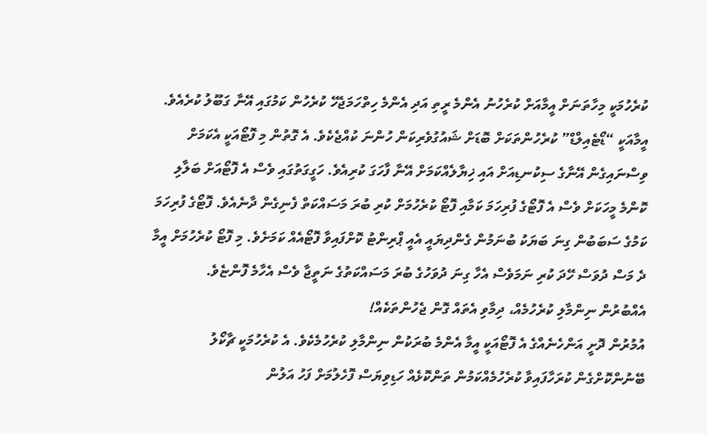ކުރެހުމަކީ މިހާތަނަށް އީމާއަށް ކުރެހުނު އެންމެ ރީތި އަދި އެންމެ ހިތްހަމަޖެހޭ ކުރެހުން ކަމުގައި އޭނާ ގަބޫލު ކުރެއެވެ.
އީމާއަކީ “ޑޯޓެއިލްޑް” ކުރެހުންތަކަށް ބޮޑަށް ޝައުގުވެރިކަން ހުންނަ ކުއްޖެކެވެ. އެ ގޮތުން މި ފޮޓޯއަކީ އެކަމަށް ވިސްނައިގެން އޭނާގެ ސިކުނޑިއަށް އައި ޚިޔާލެއްކަމަށް އޭނާ ފާހަގަ ކުރިއެވެ. ހަގީގަތުގައި ވެސް އެ ފޮޓޯއަށް ބަލާލި ކޮންމެ މީހަކަށް ވެސް އެ ފޮޓޯގެ ފުރިހަމަ ކަމާއި ފޮޓޯ ކުރެހުމަށް ކުރި ބުރަ މަސައްކަތް ފެނިގެން ދާނެއެވެ. ފޮޓޯގެ ފުރިހަމަ ކަމުގެ ސަބަބުން ގިނަ ބަޔަކު ބުނަމުން ގެންދިޔައީ އެއީ ޕްރިންޓު ކޮށްފައިވާ ފޮޓޯއެއް ކަމަށެވެ. މި ފޮޓޯ ކުރެހުމަށް އީމާ ދެ މަސް ދުވަސް ހޭދަ ކުރި ނަމަވެސް އެހާ ގިނަ ދުވަހުގެ ބުރަ މަސައްކަތުގެ ނަތީޖާ ވެސް އެހާމެ ފޮންޏެވެ.
އެއްބުރުން ނިންމާލި ކުރެހުމެއް، ދިމާވި އެތައް ގޮން ޖެހުންތަކެއް!
އުމުރުން ދޮށީ އަންހެނެއްގެ އެ ފޮޓޯއަކީ އީމާ އެންމެ ބުރަކުން ނިންމާލި ކުރެހުމެކެވެ. އެ ކުރެހުމަކީ ޗާކޯލު ބޭނުންކޮށްގެން ކުރަހާފައިވާ ކުރެހުމެއްކަމުން ތަންކޮޅެއް ހަޑިވިޔަސް ފޮހެލުމަށް ފަހު އަލުން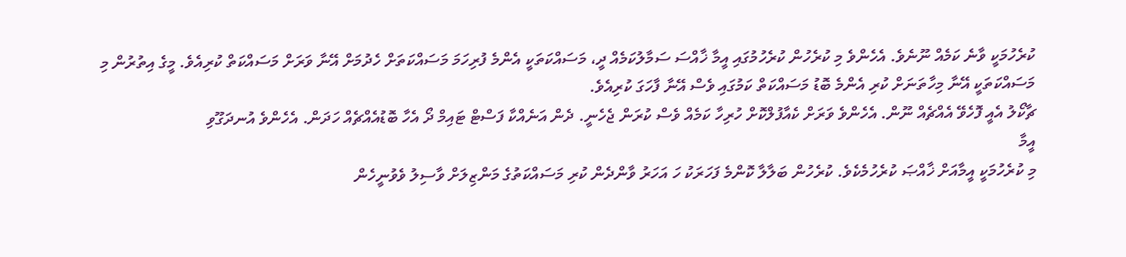ކުރެހުމަކީ ވާނެ ކަމެއް ނޫނެވެ. އެހެންވެ މި ކުރެހުން ކުރެހުމުގައި އީމާ ޚާއްސަ ސަމާލުކަމެއް ދީ، މަސައްކަތަކީ އެންމެ ފުރިހަމަ މަސައްކަތަށް ހެދުމަށް އޭނާ ވަރަށް މަސައްކަތް ކުރިއެވެ. މީގެ އިތުރުން މި މަސައްކަތަކީ އޭނާ މިހާތަނަށް ކުރި އެންމެ ބޮޑު މަސައްކަތް ކަމުގައި ވެސް އޭނާ ފާހަގަ ކުރިއެވެ.
ޗާކޯލު އެއީ ފޮހެވޭ އެއްޗެއް ނޫން. އެހެންވެ ވަރަށް ކެއާފުލްކޮށް ހުރިހާ ކަމެއް ވެސް ކުރަން ޖެހެނީ. ދެން އަނެއްކާ ފަސްޓް ޓައިމް ދޯ އެހާ ބޮޑުއެއްޗެއް ހަދަން. އެހެންވެ އުނދަގޫވި
އީމާ
މި ކުރެހުމަކީ އީމާއަށް ޚާއްޞަ ކުރެހުމެކެވެ. ކުރެހުން ބަލާލާ ކޮންމެ ފަހަރަކު ހަ އަހަރު ވާންދެން ކުރި މަސައްކަތުގެ މަންޒިލަށް ވާސިލު ވެވުނީހެން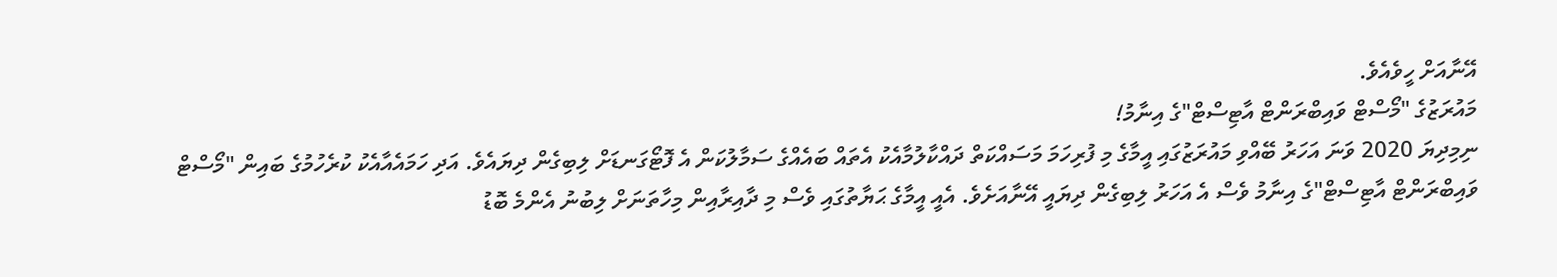އޭނާއަށް ހީވެއެވެ.
މައުރަޒުގެ "މޯސްޓް ވައިބްރަންޓް އާޓިސްޓް"ގެ އިނާމު!
ނިމިދިޔަ 2020 ވަނަ އަހަރު ބޭއްވި މައުރަޒުގައި އީމާގެ މި ފުރިހަމަ މަސައްކަތް ދައްކާލުމާއެކު އެތައް ބައެއްގެ ސަމާލުކަން އެ ފޮޓޯގަނޑަށް ލިބިގެން ދިޔައެވެ. އަދި ހަމައެއާއެކު ކުރެހުމުގެ ބައިން "މޯސްޓް ވައިބްރަންޓް އާޓިސްޓް"ގެ އިނާމު ވެސް އެ އަހަރު ލިބިގެން ދިޔައީ އޭނާއަށެވެ. އެއީ އީމާގެ ޙަޔާތުގައި ވެސް މި ދާއިރާއިން މިހާތަނަށް ލިބުނު އެންމެ ބޮޑު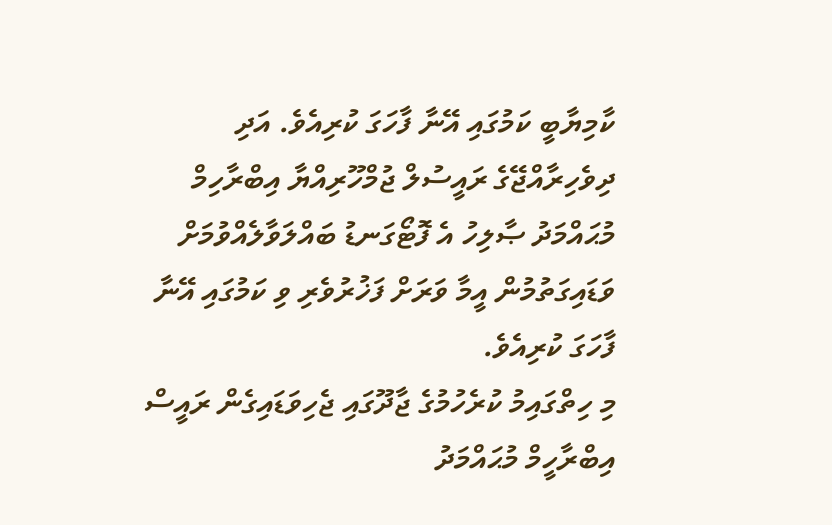ކާމިޔާބީ ކަމުގައި އޭނާ ފާހަގަ ކުރިއެވެ. އަދި ދިވެހިރާއްޖޭގެ ރައީސުލް ޖުމްހޫރިއްޔާ އިބްރާހިމް މުޙައްމަދު ޞާލިހު އެ ފޮޓޯގަނޑު ބައްލަވާލެއްވުމަށް ވަޑައިގަތުމުން އީމާ ވަރަށް ފަޚުރުވެރި ވި ކަމުގައި އޭނާ ފާހަގަ ކުރިއެވެ.
މި ހިތްގައިމު ކުރެހުމުގެ ޖާދޫގައި ޖެހިވަޑައިގެން ރައީސް އިބްރާހީމް މުޙައްމަދު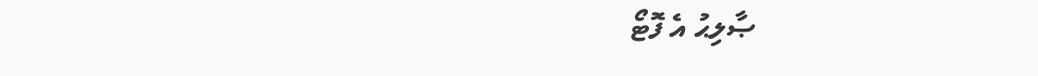ޞާލިޙު އެ ފޮޓޯ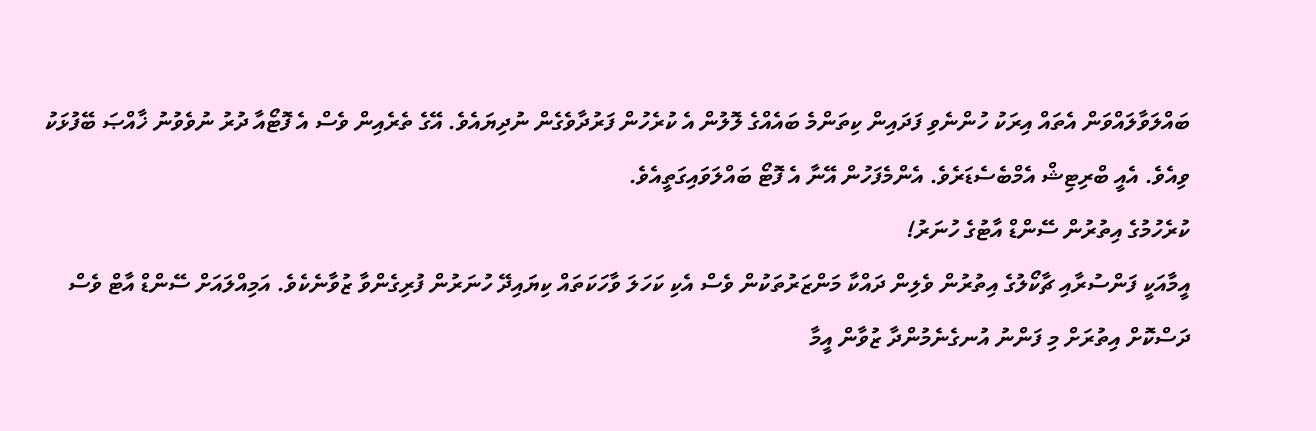ބައްލަވާލައްވަން އެތައް އިރަކު ހުންނެވި ފަދައިން ކިތަންމެ ބައެއްގެ ލޮލުން އެ ކުރެހުން ފަރުދާވެގެން ނުދިޔައެވެ. އޭގެ ތެރެއިން ވެސް އެ ފޮޓޯއާ ދުރު ނުވެވުނު ޚާއްޞަ ބޭފުޅަކު ވިއެވެ. އެއީ ބްރިޓިޝް އެމްބެސެޑަރެވެ. އެންމެފަހުން އޭނާ އެ ފޮޓޯ ބައްލަވައިގަތީއެވެ.
ކުރެހުމުގެ އިތުރުން ސޭންޑް އާޓުގެ ހުނަރު!
އީމާއަކީ ފަންސުރާއި ޗާކޯލުގެ އިތުރުން ވެލިން ދައްކާ މަންޒަރުތަކުން ވެސް އެކި ކަހަލަ ވާހަކަތައް ކިޔައިދޭ ހުނަރުން ފުރިގެންވާ ޒުވާނެކެވެ. އަމިއްލައަށް ސޭންޑް އާޓް ވެސް ދަސްކޮށް އިތުރަށް މި ފަންނު އުނގެނެމުންދާ ޒުވާން އީމާ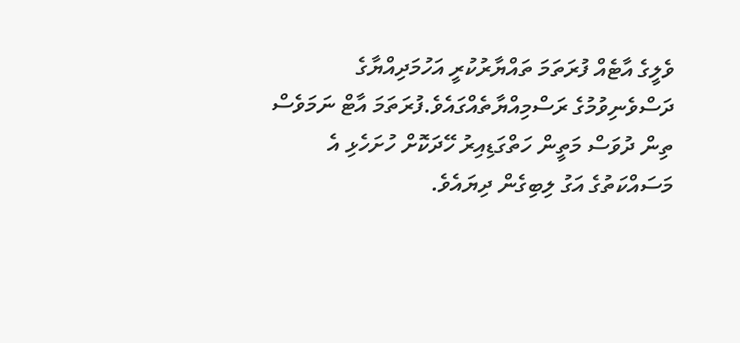ވެލީގެ އާޓެއް ފުރަތަމަ ތައްޔާރުކުރީ އަހުމަދިއްޔާގެ ދަސްވެނިވުމުގެ ރަސްމިއްޔާތެއްގައެވެ.ފުރަތަމަ އާޓް ނަމަވެސް ތިން ދުވަސް މަތީން ހަތްގަޑިއިރު ހޭދަކޮށް ހުށަހެޅި އެ މަސައްކަތުގެ އަގު ލިބިގެން ދިޔައެވެ.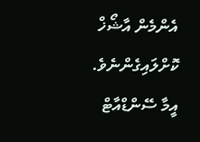އެންމެން އާޝޯޚް ކޮށްލައިގެންނެވެ.
އީމާ ސޭންޑްއާޓް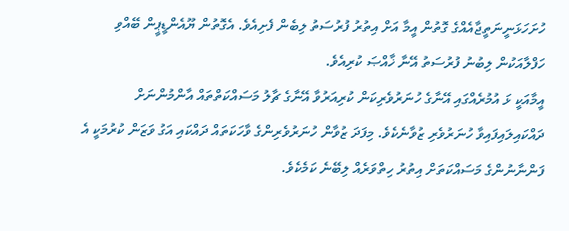ހުށަހަޅަނީނަތީޖާއެއްގެ ގޮތުން އީމާ އަށް އިތުރު ފުރުސަތު ލިބެން ފެށިއެވެ. އެގޮތުން ޔޫއެންޑީޕީން ބޭއްވި ހަފްލާއަކުން ލިބުނު ފުރުސަތު އޭނާ ޚާއްޞަ ކުރިއެވެ.
އީމާއަކީ ޅަ އުމުރެއްގައި އޭނާގެ ހުނަރުވެރިކަން ކުރިއަރުވާ އޭނާގެ ޗާލު މަސައްކަތްތައް އާންމުންނަށް ދައްކައިލައިފައިވާ ހުނަރުވެރި ޒުވާނެކެވެ. މިފަދަ ޒުވާން ހުނަރުވެރިންގެ ވާހަކަތައް ދައްކައި އަގު ވަޒަން ކުރުމަކީ އެ ފަންނާނުންގެ މަސައްކަތަށް އިތުރު ހިތްވަރެއް ލިބޭނެ ކަމެކެވެ.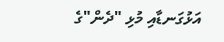އަޅުގަނޑާއި މުޅި "ދެން"ގެ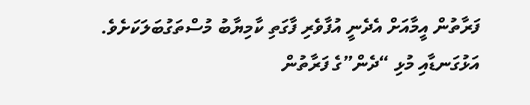ފަރާތުން އީމާއަށް އެދެނީ އުފާވެރި ފާގަތި ކާމިޔާބު މުސްތަގުބަލަކަށެވެ.
އަޅުގަނޑާއި މުޅި “ދެން”ގެ ފަރާތުން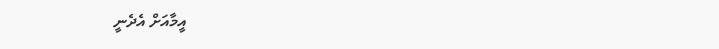އީމާއަށް އެދެނީ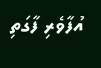އުފާވެރި ފާގަތި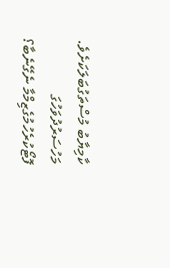ކާމިޔާބު މުސްތަގުބަލަކަށެވެ.
މަހުސަރުދުވަހުގަ ފޮޓޯކުރެހުމުގެޒިމްމާ ނެގޭނެބާ؟